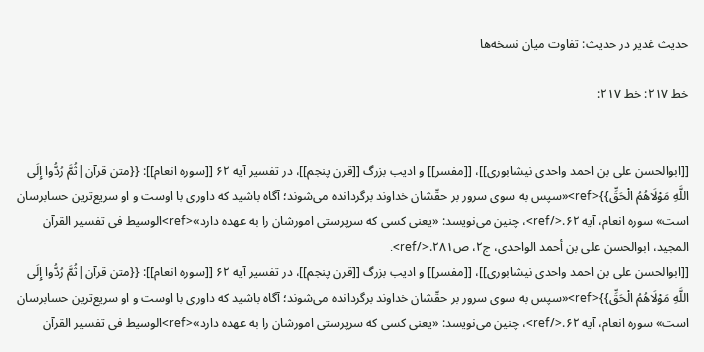حدیث غدیر در حدیث: تفاوت میان نسخه‌ها

خط ۲۱۷: خط ۲۱۷:


[[ابوالحسن علی بن احمد واحدی نیشابوری]]، [[مفسر]] و ادیب بزرگ [[قرن پنجم]]، در تفسیر آیه ۶۲ [[سوره انعام]]: {{متن قرآن|ثُمَّ رُدُّوا إِلَى اللَّهِ مَوْلَاهُمُ الْحَقِّ}}<ref>«سپس به سوی سرور بر حقّشان خداوند برگردانده می‌شوند؛ آگاه باشید که داوری با اوست و او سریع‌ترین حسابرسان است» سوره انعام، آیه ۶۲.</ref>، چنین می‌نویسد: «یعنی کسی که سرپرستی امورشان را به عهده دارد»<ref>الوسیط فی تفسیر القرآن المجید، ابوالحسن علی بن أحمد الواحدی، ج۲، ص۲۸۱.</ref>.
[[ابوالحسن علی بن احمد واحدی نیشابوری]]، [[مفسر]] و ادیب بزرگ [[قرن پنجم]]، در تفسیر آیه ۶۲ [[سوره انعام]]: {{متن قرآن|ثُمَّ رُدُّوا إِلَى اللَّهِ مَوْلَاهُمُ الْحَقِّ}}<ref>«سپس به سوی سرور بر حقّشان خداوند برگردانده می‌شوند؛ آگاه باشید که داوری با اوست و او سریع‌ترین حسابرسان است» سوره انعام، آیه ۶۲.</ref>، چنین می‌نویسد: «یعنی کسی که سرپرستی امورشان را به عهده دارد»<ref>الوسیط فی تفسیر القرآن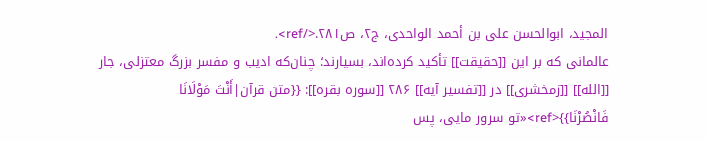المجید، ابوالحسن علی بن أحمد الواحدی، ج۲، ص۲۸۱.</ref>.
عالمانی که بر این [[حقیقت]] تأکید کرده‌اند، بسیارند؛ چنان‌که ادیب و مفسر بزرگ معتزلی، جار [[الله]] [[زمخشری]] در [[تفسیر آیه]] ۲۸۶ [[سوره بقره]]: {{متن قرآن|أَنْتَ مَوْلَانَا فَانْصُرْنَا}}<ref>«تو سرور مایی، پس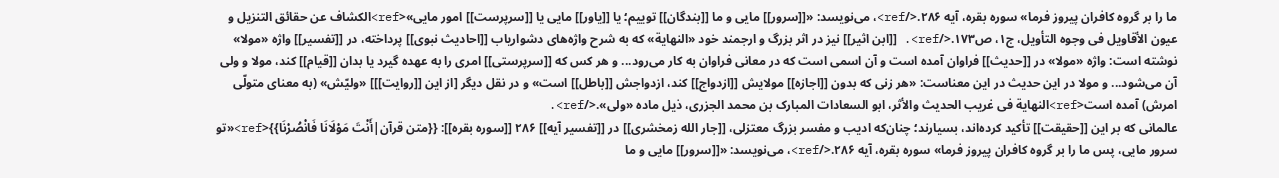ما را بر گروه کافران پیروز فرما» سوره بقره، آیه ۲۸۶.</ref>، می‌نویسد: «[[سرور]] مایی و ما [[بندگان]] توییم؛ یا [[یاور]] مایی یا [[سرپرست]] امور مایی»<ref>الکشاف عن حقائق التنزیل و عیون الأقاویل فی وجوه التأویل، ج۱، ص۱۷۳.</ref>. [[ابن اثیر]] نیز در اثر بزرگ و ارجمند خود «النهایة» که به شرح واژه‌های دشواریاب [[احادیث نبوی]] پرداخته، در [[تفسیر]] واژه «مولا» نوشته است: واژه «مولا» در [[حدیث]] فراوان آمده است و آن اسمی است که در معانی فراوان به کار می‌رود... و هر کس که [[سرپرستی]] امری را به عهده گیرد یا بدان [[قیام]] کند، مولا و ولی آن می‌شود... و مولا در این حدیث در این معناست: «هر زنی که بدون [[اجازه]] مولایش [[ازدواج]] کند، ازدواجش [[باطل]] است» و در نقل دیگر [از این [[روایت]]] «ولیّش» (به معنای متولّی امرش) آمده است<ref>النهایة فی غریب الحدیث والأثر، ابو السعادات المبارک بن محمد الجزری، ذیل ماده «ولی».</ref>.
عالمانی که بر این [[حقیقت]] تأکید کرده‌اند، بسیارند؛ چنان‌که ادیب و مفسر بزرگ معتزلی، [[جار الله زمخشری]] در [[تفسیر آیه]] ۲۸۶ [[سوره بقره]]: {{متن قرآن|أَنْتَ مَوْلَانَا فَانْصُرْنَا}}<ref>«تو سرور مایی، پس ما را بر گروه کافران پیروز فرما» سوره بقره، آیه ۲۸۶.</ref>، می‌نویسد: «[[سرور]] مایی و ما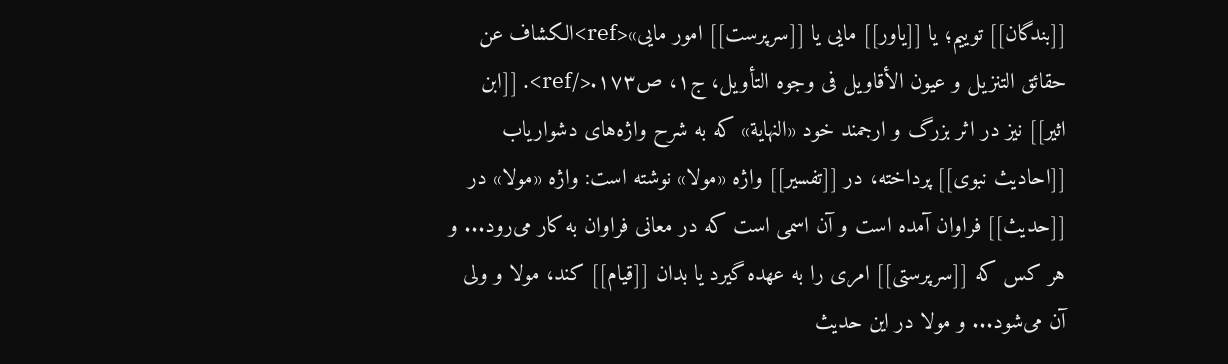[[بندگان]] توییم؛ یا [[یاور]] مایی یا [[سرپرست]] امور مایی»<ref>الکشاف عن حقائق التنزیل و عیون الأقاویل فی وجوه التأویل، ج۱، ص۱۷۳.</ref>. [[ابن اثیر]] نیز در اثر بزرگ و ارجمند خود «النهایة» که به شرح واژه‌های دشواریاب [[احادیث نبوی]] پرداخته، در [[تفسیر]] واژه «مولا» نوشته است: واژه «مولا» در [[حدیث]] فراوان آمده است و آن اسمی است که در معانی فراوان به کار می‌رود... و هر کس که [[سرپرستی]] امری را به عهده گیرد یا بدان [[قیام]] کند، مولا و ولی آن می‌شود... و مولا در این حدیث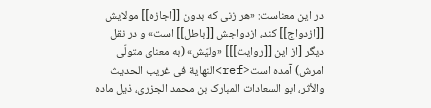در این معناست: «هر زنی که بدون [[اجازه]] مولایش [[ازدواج]] کند، ازدواجش [[باطل]] است» و در نقل دیگر [از این [[روایت]]] «ولیّش» (به معنای متولّی امرش) آمده است<ref>النهایة فی غریب الحدیث والأثر، ابو السعادات المبارک بن محمد الجزری، ذیل ماده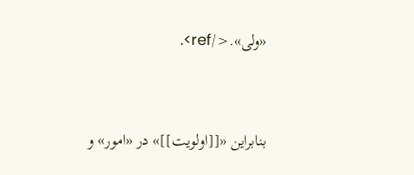«ولی».</ref>.


بنابراین «[[اولویت]]» در «امور» و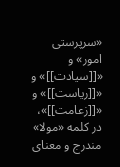«سرپرستی امور» و «[[سیادت]]» و «[[ریاست]]» و «[[زعامت]]»، در کلمه «مولا» مندرج و معنای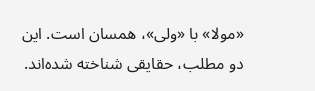«مولا» با «ولی»، همسان است. این دو مطلب، حقایقی شناخته شده‌اند.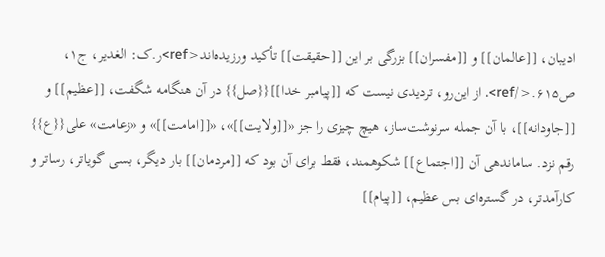ادیبان، [[عالمان]] و [[مفسران]] بزرگی بر این [[حقیقت]] تأکید ورزیده‌اند<ref>ر.ک: الغدیر، ج۱، ص۶۱۵.</ref>. از این‌رو، تردیدی نیست که [[پیامبر خدا]]{{صل}} در آن هنگامه شگفت، [[عظیم]] و [[جاودانه]]، با آن جمله سرنوشت‌ساز، هیچ چیزی را جز «[[ولایت]]»، «[[امامت]]» و «زعامت» علی{{ع}} رقم نزد. ساماندهی آن [[اجتماع]] شکوهمند، فقط برای آن بود که [[مردمان]] بار دیگر، بسی گویاتر، رساتر و کارآمدتر، در گستره‌ای بس عظیم، [[پیام]]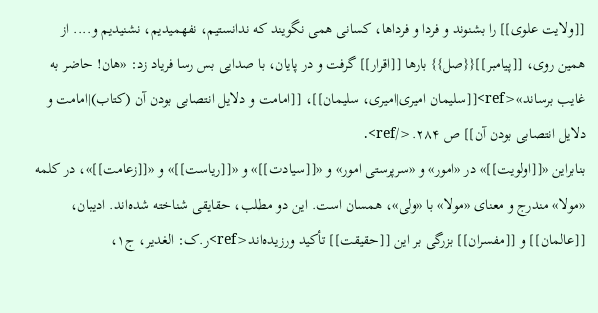[[ولایت علوی]] را بشنوند و فردا و فرداها، کسانی همی نگویند که ندانستیم، نفهمیدیم، نشنیدیم و.... از همین روی، [[پیامبر]]{{صل}} بارها [[اقرار]] گرفت و در پایان، با صدایی بس رسا فریاد زد: «هان! حاضر به غایب برساند»<ref>[[سلیمان امیری|امیری، سلیمان]]، [[امامت و دلایل انتصابی بودن آن (کتاب)|امامت و دلایل انتصابی بودن آن]] ص ۲۸۴.</ref>.
بنابراین «[[اولویت]]» در «امور» و «سرپرستی امور» و «[[سیادت]]» و «[[ریاست]]» و «[[زعامت]]»، در کلمه «مولا» مندرج و معنای «مولا» با «ولی»، همسان است. این دو مطلب، حقایقی شناخته شده‌اند. ادیبان، [[عالمان]] و [[مفسران]] بزرگی بر این [[حقیقت]] تأکید ورزیده‌اند<ref>ر.ک: الغدیر، ج۱،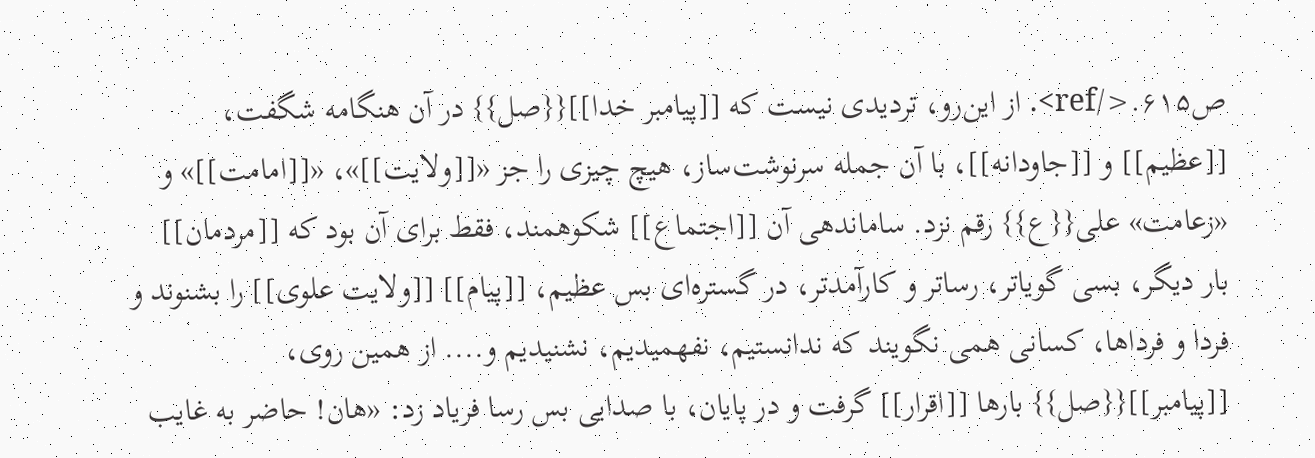ص۶۱۵.</ref>. از این‌رو، تردیدی نیست که [[پیامبر خدا]]{{صل}} در آن هنگامه شگفت، [[عظیم]] و [[جاودانه]]، با آن جمله سرنوشت‌ساز، هیچ چیزی را جز «[[ولایت]]»، «[[امامت]]» و «زعامت» علی{{ع}} رقم نزد. ساماندهی آن [[اجتماع]] شکوهمند، فقط برای آن بود که [[مردمان]] بار دیگر، بسی گویاتر، رساتر و کارآمدتر، در گستره‌ای بس عظیم، [[پیام]] [[ولایت علوی]] را بشنوند و فردا و فرداها، کسانی همی نگویند که ندانستیم، نفهمیدیم، نشنیدیم و.... از همین روی، [[پیامبر]]{{صل}} بارها [[اقرار]] گرفت و در پایان، با صدایی بس رسا فریاد زد: «هان! حاضر به غایب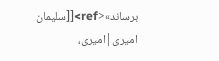برساند»<ref>[[سلیمان امیری|امیری،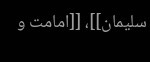سلیمان]]، [[امامت و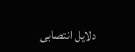دلایل انتصابی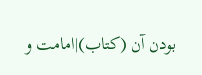بودن آن (کتاب)|امامت و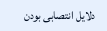دلایل انتصابی بودن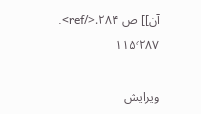آن]] ص ۲۸۴.</ref>.
۱۱۵٬۲۸۷

ویرایش